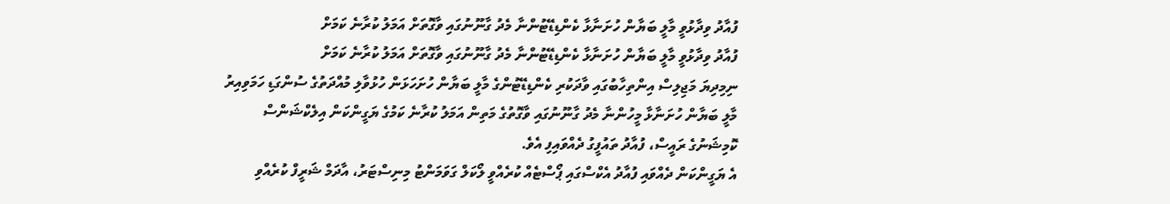ފުއާދު ވިދާޅުވީ މާލީ ބަޔާން ހުށަނާޅާ ކެންޑިޑޭޓުންނާ މެދު ގާނޫނުގައި ވާގޮތަށް އަމަލު ކުރާނެ ކަމަށް
ފުއާދު ވިދާޅުވީ މާލީ ބަޔާން ހުށަނާޅާ ކެންޑިޑޭޓުންނާ މެދު ގާނޫނުގައި ވާގޮތަށް އަމަލު ކުރާނެ ކަމަށް
ނިމިދިޔަ މަޖިލިސް އިންތިހާބުގައި ވާދަކުރި ކެންޑިޑޭޓުންގެ މާލީ ބަޔާން ހުށަހަޅަން ހުޅުވާލި މުއްދަތުގެ ސުންގަޑި ހަމަވިއިރު މާލީ ބަޔާން ހުށަނާޅާ މީހުންނާ މެދު ގާނޫނުގައި ވާގޮތުގެ މަތިން އަމަލު ކުރާނެ ކަމުގެ ޔަގީންކަން އިލެކްޝަންސް ކޮމިޝަނުގެ ރައީސް، ފުއާދު ތައުފީގު ދެއްވައިފި އެވެ.
އެ ޔަގީންކަން ދެއްވައި ފުއާދު އެކްސްގައި ޕޯސްޓެއް ކުރެއްވީ ލޯކަލް ގަވަމަންޓު މިނިސްޓަރު، އާދަމް ޝަރީފް ކުރެއްވި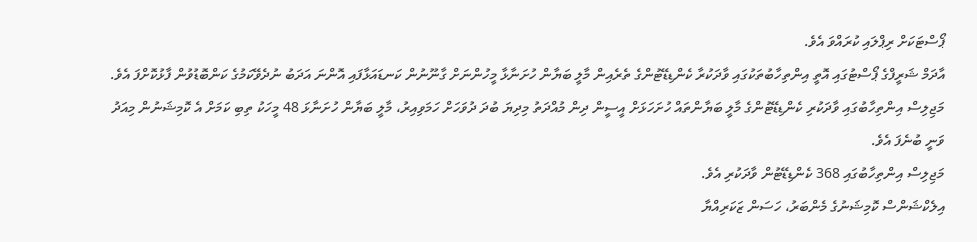ޕޯސްޓަކަށް ރިޕްލައި ކުރައްވަ އެވެ.
އާދަމް ޝަރީފްގެ ޕޯސްޓުގައި އޮތީ އިންތިހާބުތަކުގައި ވާދަކުރާ ކެންޑިޑޭޓުންގެ ތެރެއިން މާލީ ބަޔާން ހުށަނާޅާ މީހުންނަށް ގާނޫނުން ކަނޑައަޅާފައި އޮންނަ އަދަބު ނުދެވޭކަމުގެ ކަންބޮޑުވުން ފާޅުކޮށްފަ އެވެ.
މަޖިލިސް އިންތިހާބުގައި ވާދަކުރި ކެންޑިޑޭޓުންގެ މާލީ ބަޔާންތައް ހުށަހަޅަށް އީސީން ދިން މުއްދަތު މިދިޔަ ބުދަ ދުވަހަށް ހަމަވިއިރު، މާލީ ބަޔާން ހުށަނާޅަ 48 މީހަކު ތިބި ކަމަށް އެ ކޮމިޝަނުން މިއަދު ވަނީ ބުނެފަ އެވެ.
މަޖިލިސް އިންތިހާބުގައި 368 ކެންޑިޑޭޓުން ވާދަކުރި އެވެ.
އިލެކްޝަންސް ކޮމިޝަނުގެ މެންބަރު، ހަސަން ޒަކަރިއްޔާ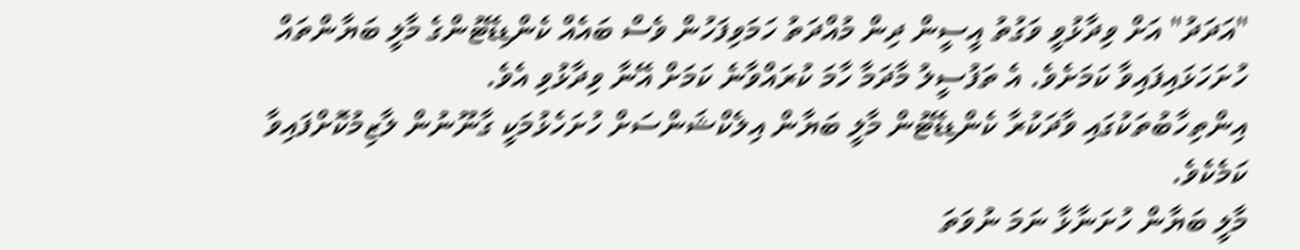"އަދަދު" އަށް ވިދާޅުވީ ވަގުތު އީސީން ދިން މުއްދަތު ހަމަވިފަހުން ވެސް ބައެއް ކެންޑިޑޭޓުންގެ މާލީ ބަޔާންތައް ހުށަހަޅައިފައިވާ ކަމަށެވެ. އެ ތަފުސީލު މާދަމާ ހާމަ ކުރައްވާނެ ކަމަށް އޭނާ ވިދާޅުވި އެވެ.
އިންތިހާބުތަކުގައި ވާދަކުރާ ކެންޑިޑޭޓުން މާލީ ބަޔާން އިލެކްޝަންސަށް ހުށަހެޅުމަކީ ގާނޫނުން ލާޒިމުކޮށްފައިވާ ކަމެކެވެ.
މާލީ ބަޔާން ހުށަނާޅާ ނަމަ ނުވަތަ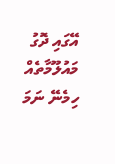އޭގައި ދޮގު މައުލޫމާތެއް ހިމެނޭ ނަމަ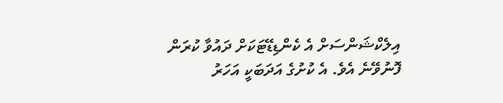އިލެކްޝަންސަށް އެ ކެންޑިޑޭޓަކަށް ދައުވާ ކުރަން ފޮނުވޭނެ އެވެ. އެ ކުށުގެ އަދަބަކީ އަހަރު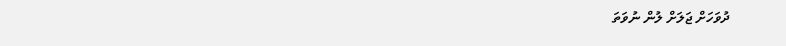ދުވަހަށް ޖަލަށް ލުން ނުވަތަ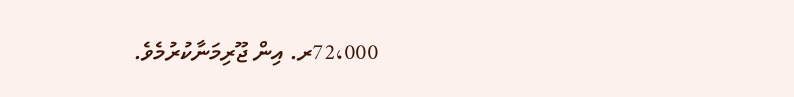72،000ރ. އިން ޖޫރިމަނާކުރުމެވެ.